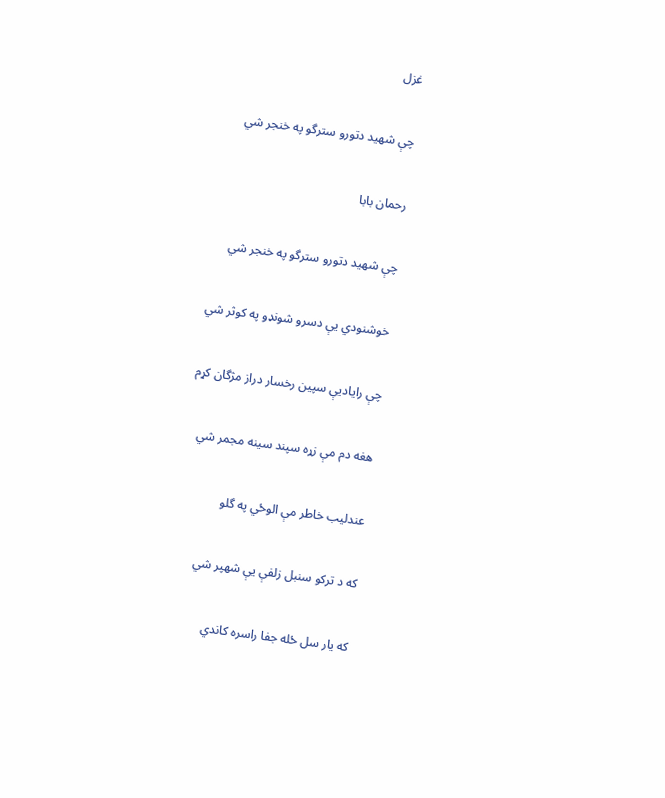غزل

چې شهيد دتورو سترگو په خنجر شي

رحمان بابا

چې شهيد دتورو سترگو په خنجر شي

خوشنودي يې دسرو شونډو په کوثر شي

چې راياديې سپين رخسار دراز مژگان کړم

هغه دم مې زړه سپند سينه مجمر شي

عندليب خاطر مې الوځي په گلو

که د ترکو سنبل زلفې يې شهپر شي

که يار سل ځله جفا راسره کاندي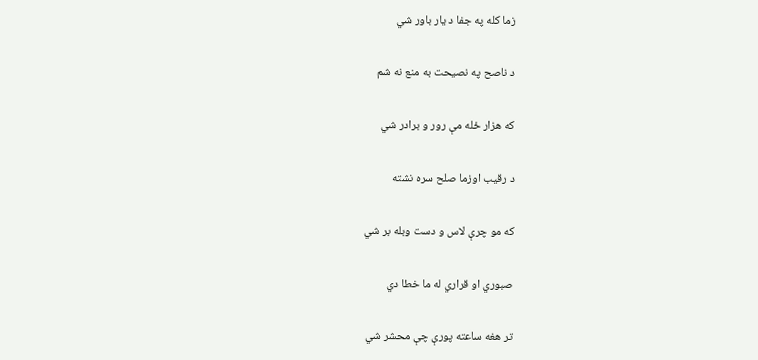زما کله په جفا د يار باور شي

د ناصح په نصيحت به منع نه شم

که هزار ځله مې رور و برادر شي

د رقيب اوزما صلح سره نشته

که مو چرې لاس و دست وبله بر شي

صبوري او قراري له ما خطا دي

تر هغه ساعته پورې چې محشر شي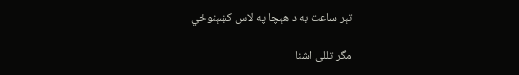تېر ساعت به د هېچا په لاس کښېنوځي

مگر تللی اشنا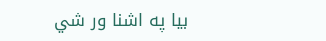بيا په اشنا ور شي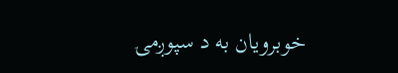خوبرويان به د سپوږمۍ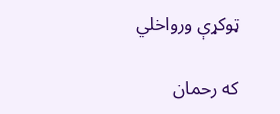ټوکړې ورواخلي

که رحمان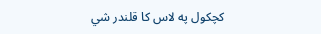کچکول په لاس کا قلندر شي